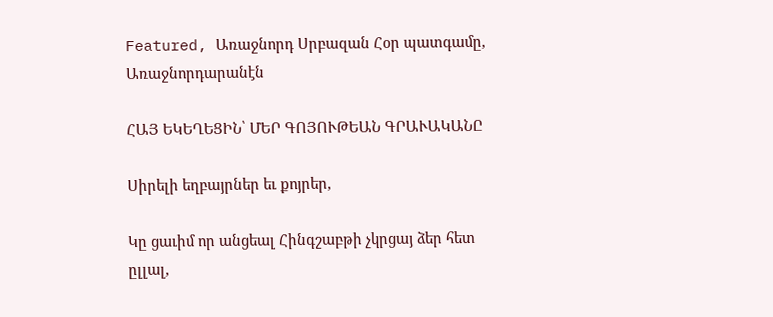Featured, Առաջնորդ Սրբազան Հօր պատգամը, Առաջնորդարանէն

ՀԱՅ ԵԿԵՂԵՑԻՆ՝ ՄԵՐ ԳՈՅՈՒԹԵԱՆ ԳՐԱՒԱԿԱՆԸ

Սիրելի եղբայրներ եւ քոյրեր,

Կը ցաւիմ որ անցեալ Հինգշաբթի չկրցայ ձեր հետ ըլլալ,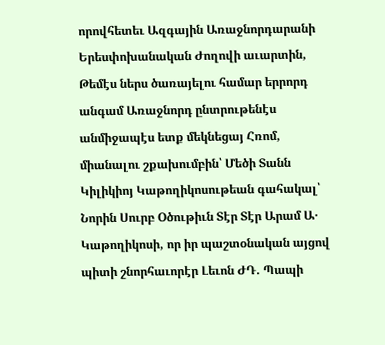որովհետեւ Ազգային Առաջնորդարանի Երեսփոխանական Ժողովի աւարտին, Թեմէս ներս ծառայելու համար երրորդ անգամ Առաջնորդ ընտրութենէս անմիջապէս ետք մեկնեցայ Հռոմ, միանալու շքախումբին՝ Մեծի Տանն Կիլիկիոյ Կաթողիկոսութեան գահակալ՝ Նորին Սուրբ Օծութիւն Տէր Տէր Արամ Ա․ Կաթողիկոսի, որ իր պաշտօնական այցով պիտի շնորհաւորէր Լեւոն ԺԴ. Պապի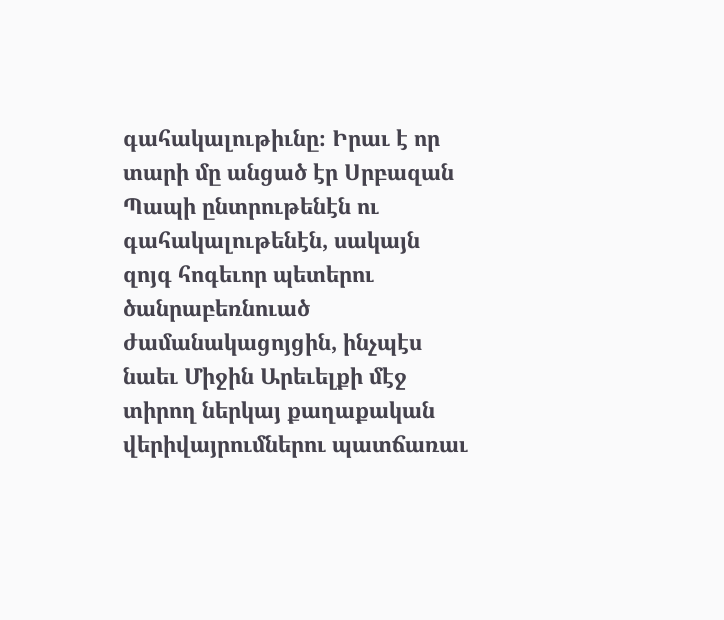գահակալութիւնը։ Իրաւ է որ տարի մը անցած էր Սրբազան Պապի ընտրութենէն ու գահակալութենէն, սակայն զոյգ հոգեւոր պետերու ծանրաբեռնուած ժամանակացոյցին, ինչպէս նաեւ Միջին Արեւելքի մէջ տիրող ներկայ քաղաքական վերիվայրումներու պատճառաւ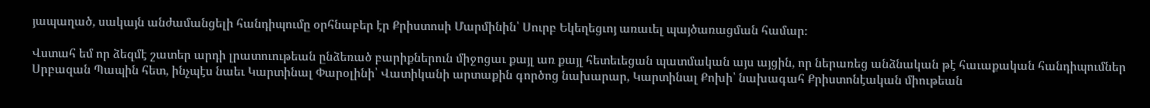յապաղած, սակայն անժամանցելի հանդիպումը օրհնաբեր էր Քրիստոսի Մարմինին՝ Սուրբ Եկեղեցւոյ առաւել պայծառացման համար։

Վստահ եմ որ ձեզմէ շատեր արդի լրատուութեան ընձեռած բարիքներուն միջոցաւ քայլ առ քայլ հետեւեցան պատմական այս այցին, որ ներառեց անձնական թէ հաւաքական հանդիպումներ Սրբազան Պապին հետ, ինչպէս նաեւ Կարտինալ Փարօլինի՝ Վատիկանի արտաքին գործոց նախարար, Կարտինալ Քոխի՝ նախագահ Քրիստոնէական միութեան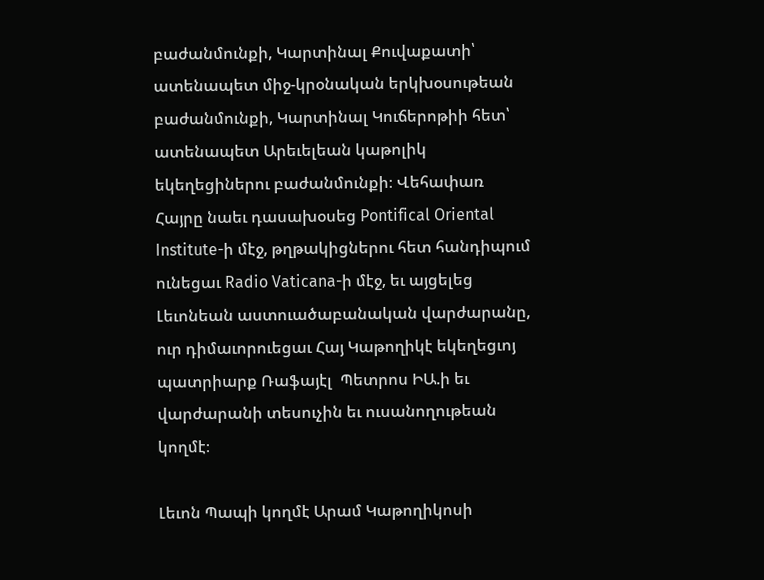բաժանմունքի, Կարտինալ Քուվաքատի՝ ատենապետ միջ-կրօնական երկխօսութեան բաժանմունքի, Կարտինալ Կուճերոթիի հետ՝ ատենապետ Արեւելեան կաթոլիկ եկեղեցիներու բաժանմունքի։ Վեհափառ Հայրը նաեւ դասախօսեց Pontifical Oriental Institute-ի մէջ, թղթակիցներու հետ հանդիպում ունեցաւ Radio Vaticana-ի մէջ, եւ այցելեց Լեւոնեան աստուածաբանական վարժարանը, ուր դիմաւորուեցաւ Հայ Կաթողիկէ եկեղեցւոյ պատրիարք Ռաֆայէլ  Պետրոս ԻԱ.ի եւ վարժարանի տեսուչին եւ ուսանողութեան կողմէ։

Լեւոն Պապի կողմէ Արամ Կաթողիկոսի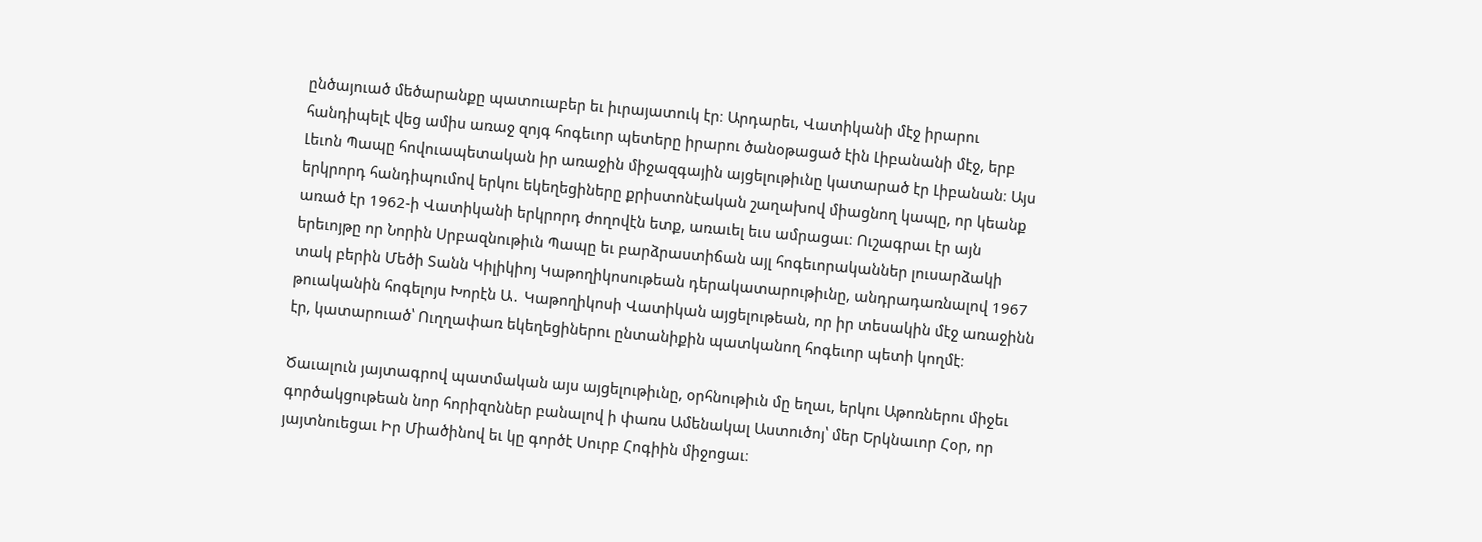ընծայուած մեծարանքը պատուաբեր եւ իւրայատուկ էր։ Արդարեւ, Վատիկանի մէջ իրարու հանդիպելէ վեց ամիս առաջ զոյգ հոգեւոր պետերը իրարու ծանօթացած էին Լիբանանի մէջ, երբ Լեւոն Պապը հովուապետական իր առաջին միջազգային այցելութիւնը կատարած էր Լիբանան։ Այս երկրորդ հանդիպումով երկու եկեղեցիները քրիստոնէական շաղախով միացնող կապը, որ կեանք առած էր 1962-ի Վատիկանի երկրորդ ժողովէն ետք, առաւել եւս ամրացաւ։ Ուշագրաւ էր այն երեւոյթը որ Նորին Սրբազնութիւն Պապը եւ բարձրաստիճան այլ հոգեւորականներ լուսարձակի տակ բերին Մեծի Տանն Կիլիկիոյ Կաթողիկոսութեան դերակատարութիւնը, անդրադառնալով 1967 թուականին հոգելոյս Խորէն Ա․ Կաթողիկոսի Վատիկան այցելութեան, որ իր տեսակին մէջ առաջինն էր, կատարուած՝ Ուղղափառ եկեղեցիներու ընտանիքին պատկանող հոգեւոր պետի կողմէ։

Ծաւալուն յայտագրով պատմական այս այցելութիւնը, օրհնութիւն մը եղաւ, երկու Աթոռներու միջեւ գործակցութեան նոր հորիզոններ բանալով ի փառս Ամենակալ Աստուծոյ՝ մեր Երկնաւոր Հօր, որ յայտնուեցաւ Իր Միածինով եւ կը գործէ Սուրբ Հոգիին միջոցաւ։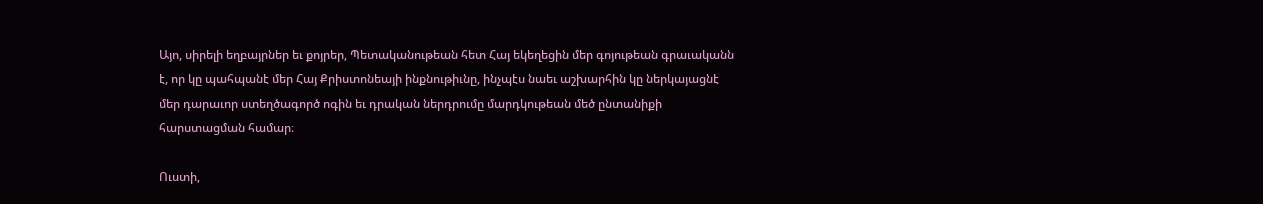Այո, սիրելի եղբայրներ եւ քոյրեր, Պետականութեան հետ Հայ եկեղեցին մեր գոյութեան գրաւականն է, որ կը պահպանէ մեր Հայ Քրիստոնեայի ինքնութիւնը, ինչպէս նաեւ աշխարհին կը ներկայացնէ մեր դարաւոր ստեղծագործ ոգին եւ դրական ներդրումը մարդկութեան մեծ ընտանիքի հարստացման համար։

Ուստի,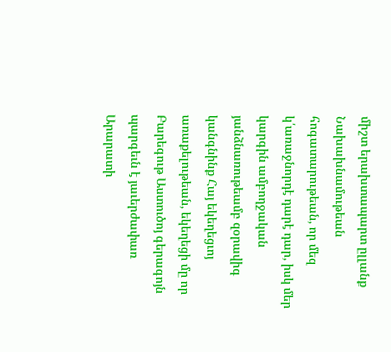միշտ երախտապարտ ըլլանք Նախախնամութեան հոգատարութեան, որ մեզ կ՛առաջնորդէ դարէ դար, իսկ մեր կարգին ամբողջական յանձնառութեամբ զօրավիգ կանգնինք Հայ եկեղեցւոյ առաքելութեան, եկեղեցի մը որ Բարեգութ Աստուծոյ գերագոյն պարգեւն է յաւերժափառ Արարատի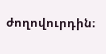ժողովուրդին։